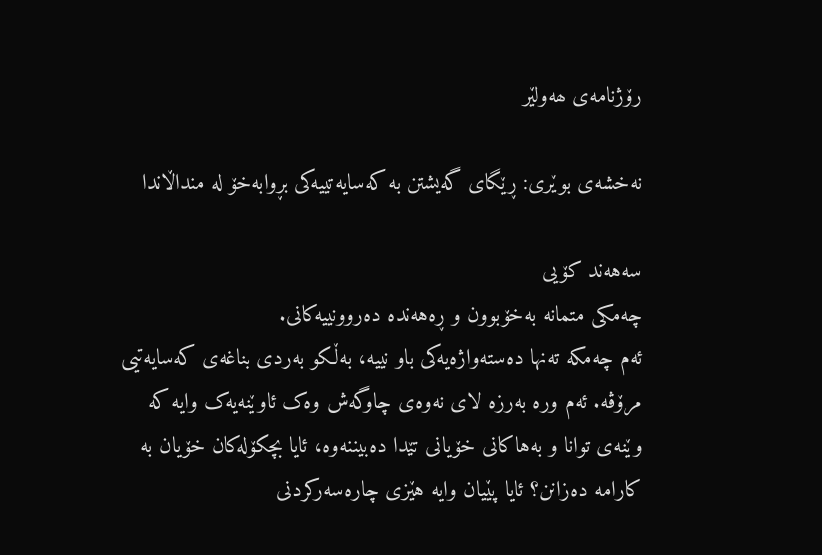رۆژنامەی ھەولێر

نەخشەی بوێری: ڕێگای گەیشتن بە کەسایەتییەکی بڕوابەخۆ لە منداڵاندا

سەهەند کۆیی
چەمکی متمانە بەخۆبوون و ڕەهەندە دەروونییەکانی.
ئەم چەمکە تەنها دەستەواژەیەکی باو نییە، بەڵکو بەردی بناغەی کەسایەتیی مرۆڤە. ئەم ورە بەرزە لای نەوەی چاوگەش وەک ئاوێنەیەک وایە کە وێنەی توانا و بەهاکانی خۆیانی تێدا دەبیننەوە، ئایا بچکۆلەکان خۆیان بە کارامە دەزانن؟ ئایا پێیان وایە هێزی چارەسەرکردنی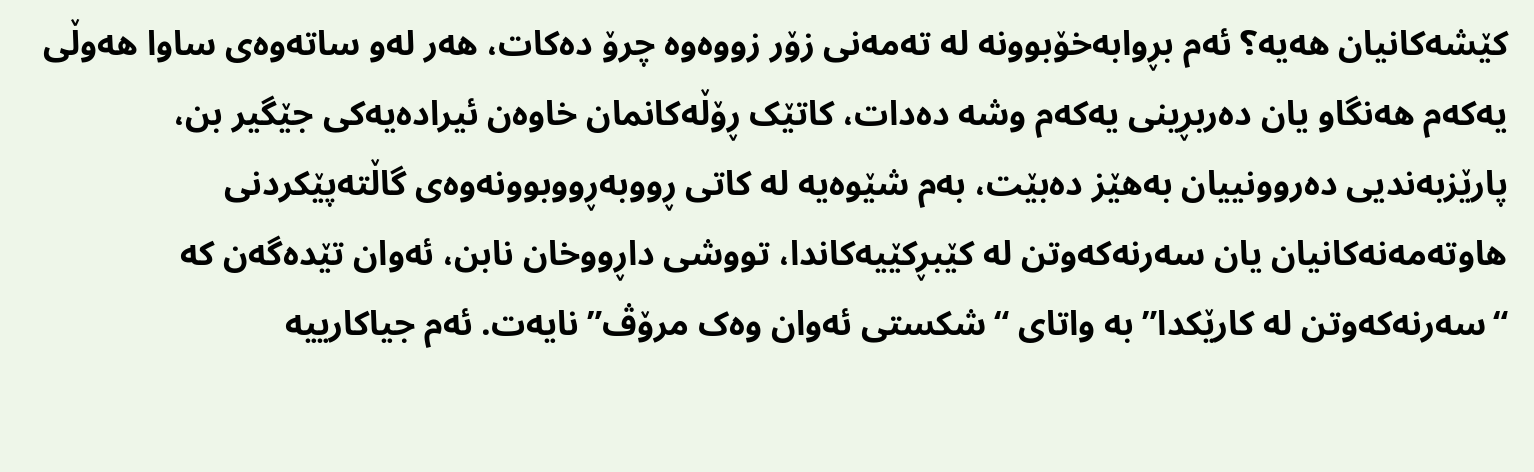کێشەکانیان هەیە؟ ئەم بڕوابەخۆبوونە لە تەمەنی زۆر زووەوە چرۆ دەکات، هەر لەو ساتەوەی ساوا هەوڵی یەکەم هەنگاو یان دەربڕینی یەکەم وشە دەدات، کاتێک ڕۆڵەکانمان خاوەن ئیرادەیەکی جێگیر بن، پارێزبەندیی دەروونییان بەهێز دەبێت، بەم شێوەیە لە کاتی ڕووبەڕووبوونەوەی گاڵتەپێکردنی هاوتەمەنەکانیان یان سەرنەکەوتن لە کێبڕکێیەکاندا، تووشی داڕووخان نابن، ئەوان تێدەگەن کە “سەرنەکەوتن لە کارێکدا” بە واتای “شکستی ئەوان وەک مرۆڤ” نایەت. ئەم جیاکارییە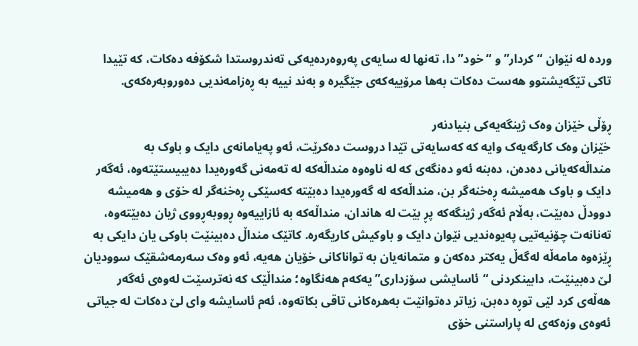وردە لە نێوان “کردار” و “خود”دا، تەنها لە سایەی پەروەردەیەکی تەندروستدا شکۆفە دەکات، کە تێیدا تاکی تێگەیشتوو هەست دەکات بەها مرۆییەکەی جێگیرە و بەند نییە بە ڕەزامەندیی دەوروبەرەکەی.

ڕۆڵی خێزان وەک ژینگەیەکی بنیادنەر
خێزان وەک کارگەیەک وایە کە کەسایەتی تێدا دروست دەکرێت، ئەو پەیامانەی دایک و باوک بە منداڵەکەیانی دەدەن، دەبنە ئەو دەنگەی کە لە ناوەوە منداڵەکە لە تەمەنی گەورەیدا دەیبیستێتەوە، ئەگەر دایک و باوک هەمیشە ڕەخنەگر بن، منداڵەکە لە گەورەیدا دەبێتە کەسێکی ڕەخنەگر لە خۆی و هەمیشە دوودڵ دەبێت، بەڵام ئەگەر ژینگەکە پڕ بێت لە هاندان، منداڵەکە بە ئازاییەوە ڕووبەڕووی ژیان دەبێتەوە، تەنانەت چۆنیەتیی پەیوەندیی نێوان دایک و باوکیش کاریگەرە. کاتێک منداڵ دەبینێت باوکی یان دایکی بە ڕێزەوە مامەڵە لەگەڵ یەکتر دەکەن و متمانەیان بە تواناکانی خۆیان هەیە، ئەو وەک سەرمەشقێک سوودیان لێ دەبینێت، دابینکردنی “ئاسایشی سۆزداری” یەکەم هەنگاوە؛ منداڵێک کە نەترسێت لەوەی ئەگەر هەڵەی کرد لێی توڕە دەبن، زیاتر دەتوانێت بەهرەکانی تاقی بکاتەوە، ئەم ئاسایشە وای لێ دەکات لە جیاتی ئەوەی وزەکەی لە پاراستنی خۆی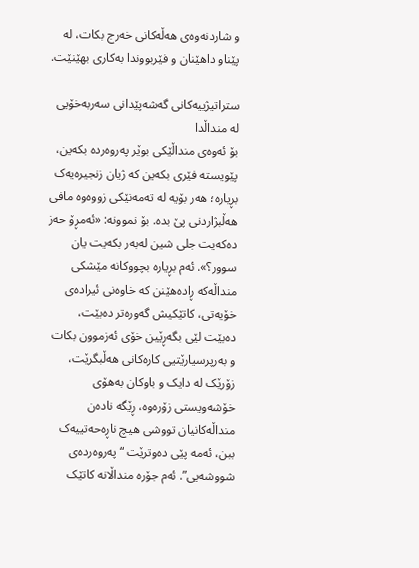و شاردنەوەی هەڵەکانی خەرج بکات، لە پێناو داهێنان و فێربووندا بەکاری بهێنێت.

ستراتیژییەکانی گەشەپێدانی سەربەخۆیی لە منداڵدا
بۆ ئەوەی منداڵێکی بوێر پەروەردە بکەین، پێویستە فێری بکەین کە ژیان زنجیرەیەک بڕیارە؛ هەر بۆیە لە تەمەنێکی زووەوە مافی هەڵبژاردنی پێ بدە. بۆ نموونە: «ئەمڕۆ حەز دەکەیت جلی شین لەبەر بکەیت یان سوور؟». ئەم بڕیارە بچووکانە مێشکی منداڵەکە ڕادەهێنن کە خاوەنی ئیرادەی خۆیەتی، کاتێکیش گەورەتر دەبێت، دەبێت لێی بگەڕێین خۆی ئەزموون بکات و بەرپرسیارێتیی کارەکانی هەڵبگرێت، زۆرێک لە دایک و باوکان بەهۆی خۆشەویستی زۆرەوە، ڕێگە نادەن منداڵەکانیان تووشی هیچ ناڕەحەتییەک ببن، ئەمە پێی دەوترێت “پەروەردەی شووشەیی”. ئەم جۆرە منداڵانە کاتێک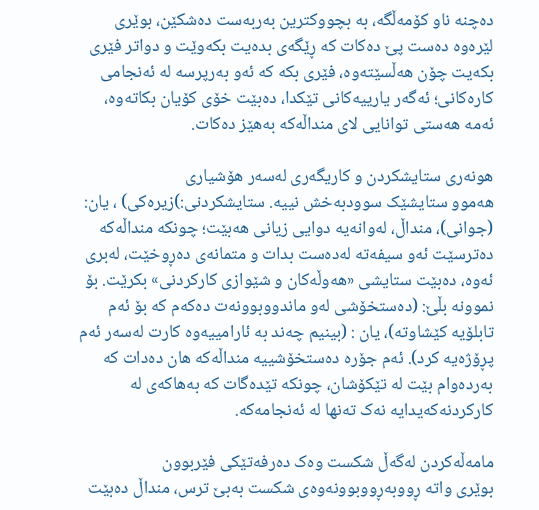دەچنە ناو کۆمەڵگە، بە بچووکترین بەربەست دەشکێن، بوێری لێرەوە دەست پێ دەکات کە ڕێگەی بدەیت بکەوێت و دواتر فێری بکەیت چۆن هەڵسێتەوە، فێری بکە کە ئەو بەرپرسە لە ئەنجامی کارەکانی؛ ئەگەر یارییەکانی تێکدا، دەبێت خۆی کۆیان بکاتەوە، ئەمە هەستی توانایی لای منداڵەکە بەهێز دەکات.

هونەری ستایشکردن و کاریگەری لەسەر هۆشیاری
هەموو ستایشێک سوودبەخش نییە. ستایشکردنی:)زیرەکی) ، یان: (جوانی)، منداڵ، لەوانەیە دوایی زیانی هەبێت؛ چونکە منداڵەکە دەترسێت ئەو سیفەتە لەدەست بدات و متمانەی دەڕوخێت، لەبری ئەوە، دەبێت ستایشی «هەوڵەکان و شێوازی کارکردنی» بکرێت. بۆ نموونە بڵێ: (دەستخۆشی لەو ماندووبوونەت دەکەم کە بۆ ئەم تابلۆیە کێشاوتە)، یان : (بینیم چەند بە ئارامییەوە کارت لەسەر ئەم پڕۆژەیە کرد). ئەم جۆرە دەستخۆشییە منداڵەکە هان دەدات کە بەردەوام بێت لە تێکۆشان، چونکە تێدەگات کە بەهاکەی لە کارکردنەکەیدایە نەک تەنها لە ئەنجامەکە.

مامەڵەکردن لەگەڵ شکست وەک دەرفەتێکی فێربوون
بوێری واتە ڕووبەڕووبوونەوەی شکست بەبێ ترس، منداڵ دەبێت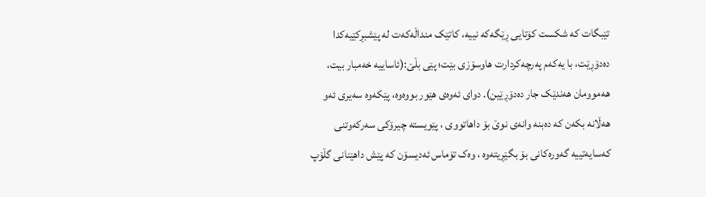تێبگات کە شکست کۆتایی ڕێگەکە نییە، کاتێک منداڵەکەت لە پێشبڕکێیەکدا دەدۆڕێت، با یەکەم پەرچەکردارت هاوسۆزی بێت؛ پێی بڵێ:(ئاساییە خەمبار بیت، هەموومان هەندێک جار دەدۆڕێین). دوای ئەوەی هێور بووەوە، پێکەوە سەیری ئەو هەڵانە بکەن کە دەبنە وانەی نوێ بۆ داهاتووی ، پێویستە چیرۆکی سەرکەوتنی کەسایەتییە گەورەکانی بۆ بگێڕیتەوە ، وەک تۆماس ئەدیسۆن کە پێش داهێنانی گڵۆپ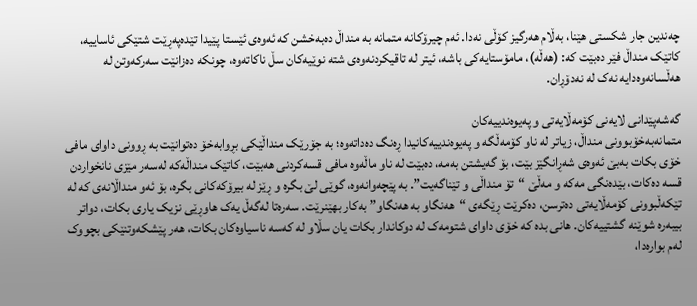چەندین جار شکستی هێنا، بەڵام هەرگیز کۆڵی نەدا. ئەم چیرۆکانە متمانە بە منداڵ دەبەخشن کە ئەوەی ئێستا پێیدا تێدەپەڕێت شتێکی ئاساییە، کاتێک منداڵ فێر دەبێت کە: (هەڵە)، مامۆستایەکی باشە، ئیتر لە تاقیکردنەوەی شتە نوێیەکان سڵ ناکاتەوە، چونکە دەزانێت سەرکەوتن لە هەڵسانەوەدایە نەک لە نەدۆڕان.

گەشەپێدانی لایەنی کۆمەڵایەتی و پەیوەندییەکان
متمانەبەخۆبوونی منداڵ، زیاتر لە ناو کۆمەڵگە و پەیوەندییەکانیدا ڕەنگ دەداتەوە؛ بە جۆرێک منداڵێکی بڕوابەخۆ دەتوانێت بە ڕوونی داوای مافی خۆی بکات بەبێ ئەوەی شەڕانگێز بێت، بۆ گەیشتن بەمە، دەبێت لە ناو ماڵەوە مافی قسەکردنی هەبێت، کاتێک منداڵەکە لەسەر مێزی نانخواردن قسە دەکات، بێدەنگی مەکە و مەڵێ “تۆ منداڵی و تێناگەیت”. بە پێچەوانەوە، گوێی لێ بگرە و ڕێز لە بیرۆکەکانی بگرە، بۆ ئەو منداڵانەی کە لە تێکەڵبوونی کۆمەڵایەتی دەترسن، دەکرێت ڕێگەی “هەنگاو بە هەنگاو” بەکار بهێنرێت. سەرەتا لەگەڵ یەک هاوڕێی نزیک یاری بکات، دواتر بیبەرە شوێنە گشتییەکان. هانی بدە کە خۆی داوای شتومەک لە دوکاندار بکات یان سڵاو لە کەسە ناسیاوەکان بکات، هەر پێشکەوتنێکی بچووک لەم بوارەدا،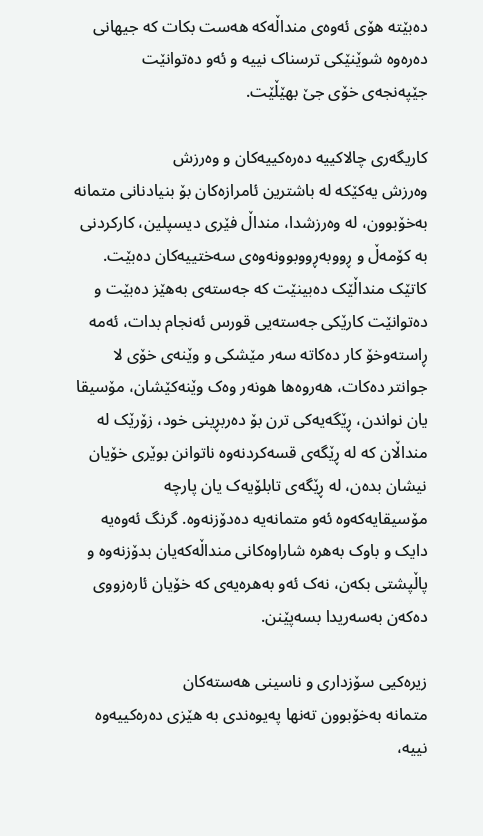دەبێتە هۆی ئەوەی منداڵەکە هەست بکات کە جیهانی دەرەوە شوێنێکی ترسناک نییە و ئەو دەتوانێت جێپەنجەی خۆی جێ بهێڵێت.

کاریگەری چالاکییە دەرەکییەکان و وەرزش
وەرزش یەکێکە لە باشترین ئامرازەکان بۆ بنیادنانی متمانە بەخۆبوون، لە وەرزشدا، منداڵ فێری دیسپلین، کارکردنی بە کۆمەڵ و ڕووبەڕووبوونەوەی سەختییەکان دەبێت. کاتێک منداڵێک دەبینێت کە جەستەی بەهێز دەبێت و دەتوانێت کارێکی جەستەیی قورس ئەنجام بدات، ئەمە ڕاستەوخۆ کار دەکاتە سەر مێشکی و وێنەی خۆی لا جوانتر دەکات، هەروەها هونەر وەک وێنەکێشان، مۆسیقا یان نواندن، ڕێگەیەکی ترن بۆ دەربڕینی خود، زۆرێک لە منداڵان کە لە ڕێگەی قسەکردنەوە ناتوانن بوێری خۆیان نیشان بدەن، لە ڕێگەی تابلۆیەک یان پارچە مۆسیقایەکەوە ئەو متمانەیە دەدۆزنەوە. گرنگ ئەوەیە دایک و باوک بەهرە شاراوەکانی منداڵەکەیان بدۆزنەوە و پاڵپشتی بکەن، نەک ئەو بەهرەیەی کە خۆیان ئارەزووی دەکەن بەسەریدا بسەپێنن.

زیرەکیی سۆزداری و ناسینی هەستەکان
متمانە بەخۆبوون تەنها پەیوەندی بە هێزی دەرەکییەوە نییە،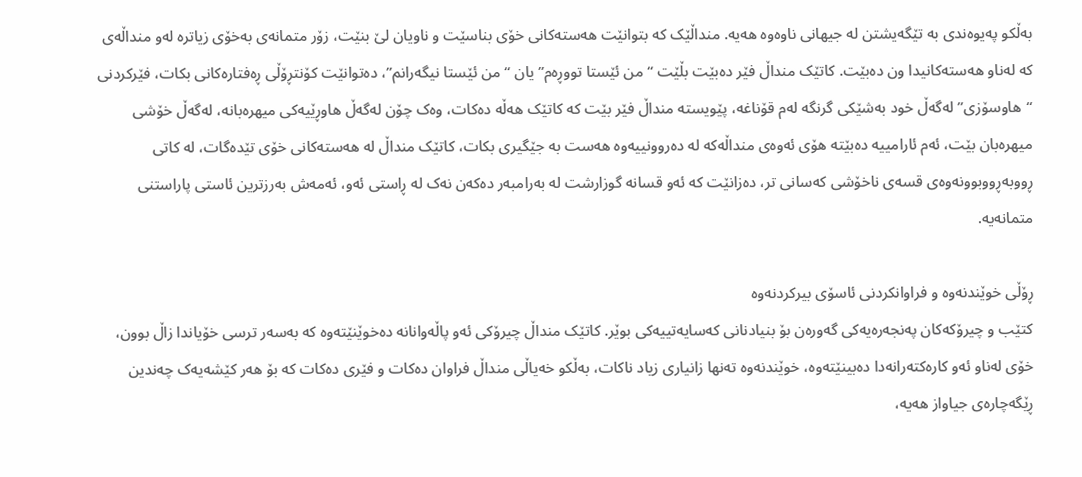بەڵکو پەیوەندی بە تێگەیشتن لە جیهانی ناوەوە هەیە. منداڵێک کە بتوانێت هەستەکانی خۆی بناسێت و ناویان لێ بنێت، زۆر متمانەی بەخۆی زیاترە لەو منداڵەی کە لەناو هەستەکانیدا ون دەبێت. کاتێک منداڵ فێر دەبێت بڵێت “من ئێستا تووڕەم” یان “من ئێستا نیگەرانم”، دەتوانێت کۆنتڕۆڵی ڕەفتارەکانی بکات، فێرکردنی “هاوسۆزی” لەگەڵ خود بەشێکی گرنگە لەم قۆناغە، پێویستە منداڵ فێر بێت کە کاتێک هەڵە دەکات، وەک چۆن لەگەڵ هاوڕێیەکی میهرەبانە، لەگەڵ خۆشی میهرەبان بێت، ئەم ئارامییە دەبێتە هۆی ئەوەی منداڵەکە لە دەروونییەوە هەست بە جێگیری بکات، کاتێک منداڵ لە هەستەکانی خۆی تێدەگات، لە کاتی ڕووبەڕووبوونەوەی قسەی ناخۆشی کەسانی تر، دەزانێت کە ئەو قسانە گوزارشت لە بەرامبەر دەکەن نەک لە ڕاستی ئەو، ئەمەش بەرزترین ئاستی پاراستنی متمانەیە.

ڕۆڵی خوێندنەوە و فراوانکردنی ئاسۆی بیرکردنەوە
کتێب و چیرۆکەکان پەنجەرەیەکی گەورەن بۆ بنیادنانی کەسایەتییەکی بوێر. کاتێک منداڵ چیرۆکی ئەو پاڵەوانانە دەخوێنێتەوە کە بەسەر ترسی خۆیاندا زاڵ بوون، خۆی لەناو ئەو کارەکتەرانەدا دەبینێتەوە، خوێندنەوە تەنها زانیاری زیاد ناکات، بەڵکو خەیاڵی منداڵ فراوان دەکات و فێری دەکات کە بۆ هەر کێشەیەک چەندین ڕێگەچارەی جیاواز هەیە،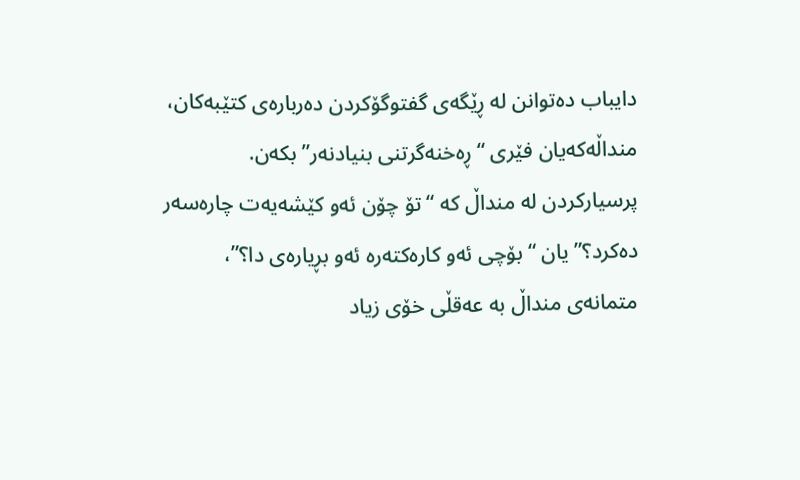دایباب دەتوانن لە ڕێگەی گفتوگۆکردن دەربارەی کتێبەکان، منداڵەکەیان فێری “ڕەخنەگرتنی بنیادنەر” بکەن. پرسیارکردن لە منداڵ کە “تۆ چۆن ئەو کێشەیەت چارەسەر دەکرد؟” یان “بۆچی ئەو کارەکتەرە ئەو بڕیارەی دا؟”، متمانەی منداڵ بە عەقڵی خۆی زیاد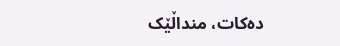دەکات، منداڵێک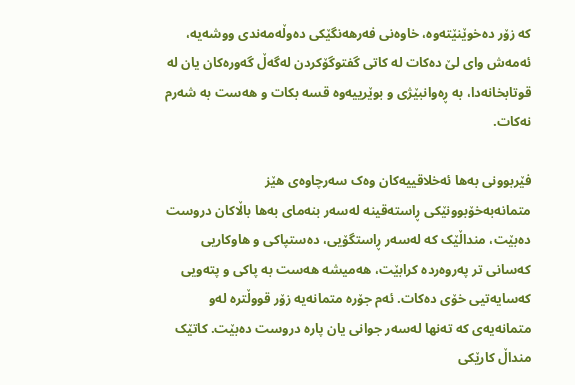کە زۆر دەخوێنێتەوە، خاوەنی فەرهەنگێکی دەوڵەمەندی ووشەیە، ئەمەش وای لێ دەکات لە کاتی گفتوگۆکردن لەگەڵ گەورەکان یان لە قوتابخانەدا، بە ڕەوانبێژی و بوێرییەوە قسە بکات و هەست بە شەرم نەکات.

فێربوونی بەها ئەخلاقییەکان وەک سەرچاوەی هێز
متمانەبەخۆبوونێکی ڕاستەقینە لەسەر بنەمای بەها باڵاکان دروست دەبێت، منداڵێک کە لەسەر ڕاستگۆیی، دەستپاکی و هاوکاریی کەسانی تر پەروەردە کرابێت، هەمیشە هەست بە پاکی و پتەویی کەسایەتیی خۆی دەکات. ئەم جۆرە متمانەیە زۆر قووڵترە لەو متمانەیەی کە تەنها لەسەر جوانی یان پارە دروست دەبێت. کاتێک منداڵ کارێکی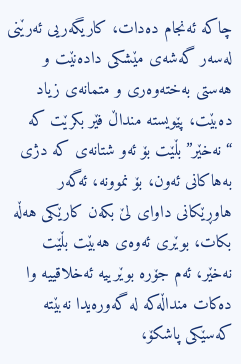چاکە ئەنجام دەدات، کاریگەریی ئەرێنی لەسەر گەشەی مێشکی دادەنێت و هەستی بەختەوەری و متمانەی زیاد دەبێت، پێویستە منداڵ فێر بکرێت کە “نەخێر” بڵێت بۆ ئەو شتانەی کە دژی بەهاکانی ئەون، بۆ نموونە، ئەگەر هاوڕێکانی داوای لێ بکەن کارێکی هەڵە بکات، بوێری ئەوەی هەبێت بڵێت نەخێر، ئەم جۆرە بوێرییە ئەخلاقییە وا دەکات منداڵەکە لە گەورەیدا نەبێتە کەسێکی پاشکۆ،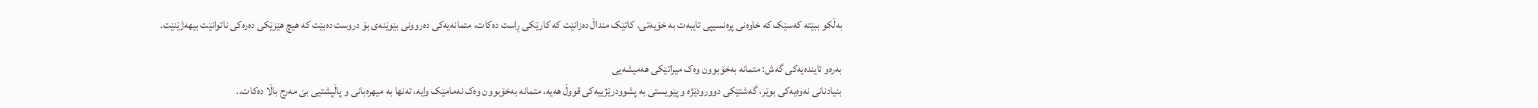بەڵکو ببێتە کەسێک کە خاوەنی پرەنسیپی تایبەت بە خۆیەتی. کاتێک منداڵ دەزانێت کە کارێکی ڕاست دەکات، متمانەیەکی دەروونی بێوێنەی بۆ دروست دەبێت کە هیچ هێزێکی دەرەکی ناتوانێت بیهەژێنێت.

بەرەو ئایندەیەکی گەش: متمانە بەخۆبوون وەک میراتێکی هەمیشەیی
بنیادنانی نەوەیەکی بوێر، گەشتێکی دوورودێژە و پێویستی بە پشوودرێژییەکی قووڵ هەیە، متمانە بەخۆبوون وەک نەمامێک وایە، تەنها بە میهرەبانی و پاڵپشتیی بێ مەرج باڵا دەکات..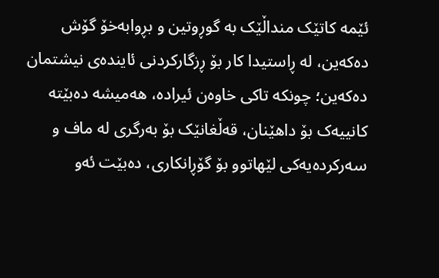ئێمە کاتێک منداڵێک بە گوڕوتین و بڕوابەخۆ گۆش دەکەین، لە ڕاستیدا کار بۆ ڕزگارکردنی ئایندەی نیشتمان دەکەین؛ چونکە تاکی خاوەن ئیرادە، هەمیشە دەبێتە کانییەک بۆ داهێنان، قەڵغانێک بۆ بەرگری لە ماف و سەرکردەیەکی لێهاتوو بۆ گۆڕانکاری، دەبێت ئەو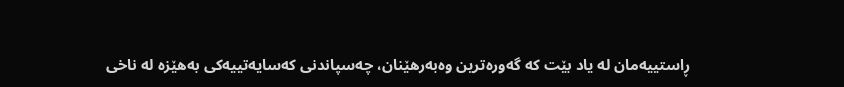ڕاستییەمان لە یاد بێت کە گەورەترین وەبەرهێنان، چەسپاندنی کەسایەتییەکی بەهێزە لە ناخی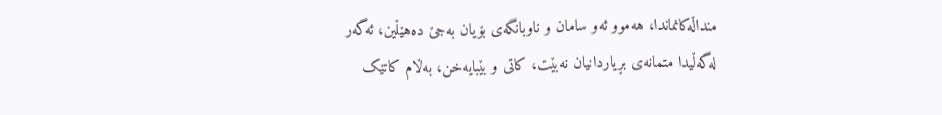منداڵەکانماندا، هەموو ئەو سامان و ناوبانگەی بۆیان بەجێ دەهێڵین، ئەگەر لەگەڵیدا متمانەی بڕیاردانیان نەبێت، کاتی و بێبایەخن، بەڵام کاتێک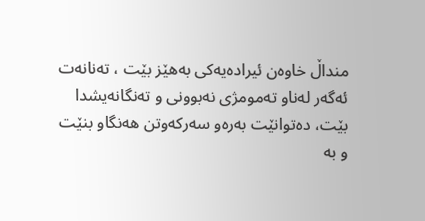منداڵ خاوەن ئیرادەیەکی بەهێز بێت ، تەنانەت ئەگەر لەناو تەمومژی نەبوونی و تەنگانەیشدا بێت، دەتوانێت بەرەو سەرکەوتن هەنگاو بنێت و بە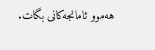هەموو ئامانجەکانی بگات.